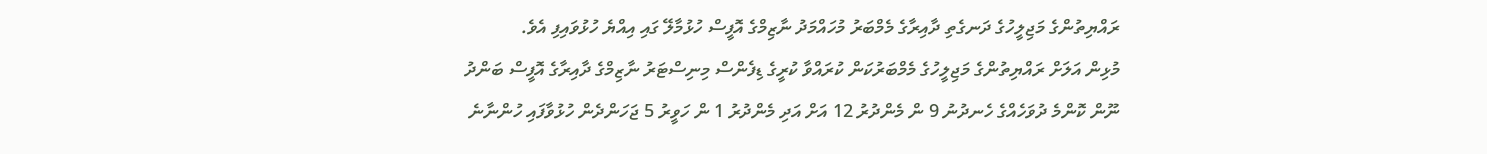ރައްޔިތުންގެ މަޖިލީހުގެ ދަނގެތި ދާއިރާގެ މެމްބަރު މުހައްމަދު ނާޒިމްގެ އޮފީސް ހުޅުމާލޭ ގައި އިއްޔެ ހުޅުވައިފި އެވެ.
މުޅިން އަލަށް ރައްޔިތުންގެ މަޖިލީހުގެ މެމްބަރުކަން ކުރައްވާ ކުރީގެ ޑިފެންސް މިނިސްޓަރު ނާޒިމްގެ ދާއިރާގެ އޮފީސް ބަންދު ނޫން ކޮންމެ ދުވަހެއްގެ ހެނދުނު 9 ން މެންދުރު 12 އަށް އަދި މެންދުރު 1 ން ހަވީރު 5 ޖަހަންދެން ހުޅުވާފައި ހުންނާނެ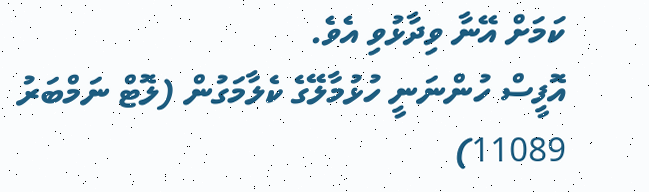ކަމަށް އޭނާ ވިދާޅުވި އެވެ.
އޮފީސް ހުންނަނީ ހުޅުމާލޭގެ ކެލާމަގުން (ލޮޓް ނަމްބަރު 11089)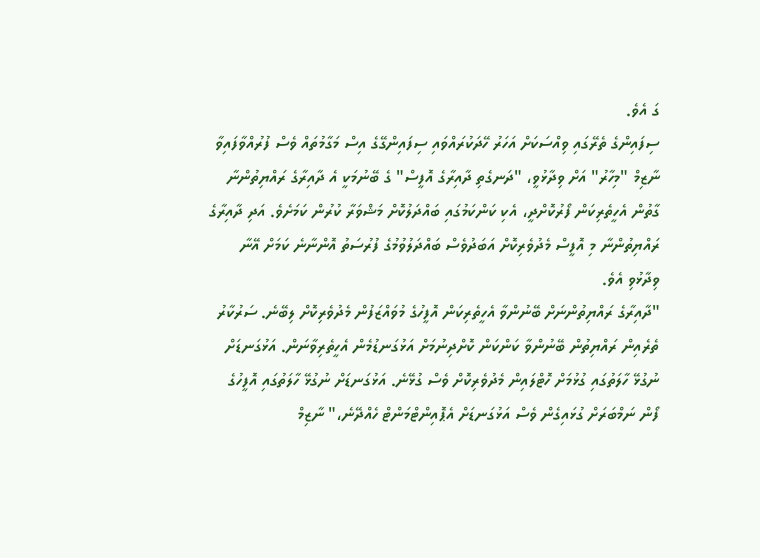ގަ އެވެ.
ސިފައިންގެ ތެރޭގައި ވިއްސަކަށް އަހަރު ހޭދަކުރައްވައި ސިފައިންގޭގެ އިސް މަގާމުތައް ވެސް ފުރުއްވާފައިވާ ނާޒިމް "މިހާރު" އަށް ވިދާޅުވީ، "ދަނގެތި ދާއިރާގެ އޮފީސް" ގެ ބޭނުމަކީ އެ ދާއިރާގެ ރައްޔިތުންނާ ގާތުން އެހީތެރިކަން ފޯރުކޮށްދީ، އެކި ކަންކަމުގައި ބައްދަލުކޮށް މަޝްވަރާ ކުރުން ކަމަށެވެ. އަދި ދާއިރާގެ ރައްޔިތުންނާ މި އޮފީސް މެދުވެރިކޮށް އަބަދުވެސް ބައްދަލުވުމުގެ ފުރުސަތު އޮންނާނެ ކަމަށް އޭނާ ވިދާޅުވި އެވެ.
"ދާއިރާގެ ރައްޔިތުންނަށް ބޭނުންވާ އެހީތެރިކަން އޮފީހުގެ މުވައްޒަފުން މެދުވެރިކޮށް ލިބޭނެ. ސަރުކާރު ތެރެއިން ރައްޔިތުން ބޭނުންވާ ކަންކަން ކޮށްދިނުމަށް އަޅުގަނޑުމެން އެހީތެރިވާނަން. އަޅުގަނޑަށް ނުގުޅޭ ހާލަތުގައި ގުޅުމަށް ހޮޓްލައިން މެދުވެރިކޮށް ވެސް ގުޅޭނެ. އަޅުގަނޑަށް ނުގުޅޭ ހާލަތުގައި އޮފީހުގެ ފޯން ނަމްބަރަށް ގުޅައިގެން ވެސް އަޅުގަނޑަށް އެޕޮއިންޓްމަންޓް ހެއްދޭނެ،" ނާޒިމް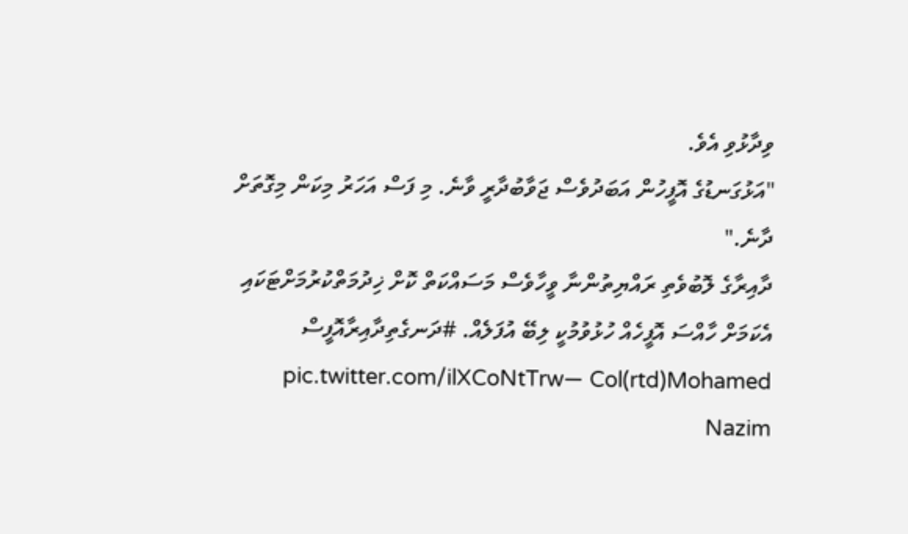ވިދާޅުވި އެވެ.
"އަޅުގަނޑުގެ އޮފީހުން އަބަދުވެސް ޖަވާބުދާރީ ވާނެ. މި ފަސް އަހަރު މިކަން މިގޮތަށް ދާނެ."
ދާއިރާގެ ލޮބުވެތި ރައްޔިތުންނާ ވީހާވެސް މަސައްކަތް ކޮށް ޚިދުމަތްކުރުމަށްޓަކައި އެކަމަށް ހާއްސަ އޮފީހެއް ހުޅުވުމުކީ ލިބޭ އުފަލެއް. #ދަނގެތިދާއިރާއޮފީސް pic.twitter.com/ilXCoNtTrw— Col(rtd)Mohamed Nazim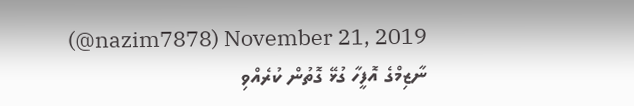(@nazim7878) November 21, 2019
ނާޒިމްގެ އޮފީހާ ގުޅޭ ގޮތުން ކުރެއްވި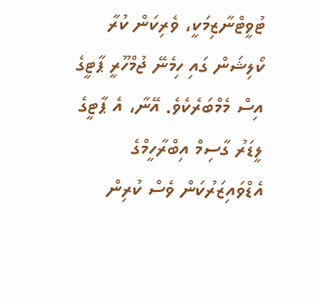ޓުވީޓްނާޒިމަކީ، ވެރިކަން ކުރާ ކޯލިޝަން ގައި ހިމެނޭ ޖުމްހޫރީ ޕާޓީގެ އިސް މެމްބަރެކެވެ. އޭނާ، އެ ޕާޓީގެ ލީޑަރު ގާސިމް އިބްރާހީމްގެ އެޑްވައިޒަރުކަން ވެސް ކުރިން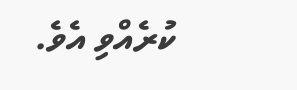ކުރެއްވި އެވެ.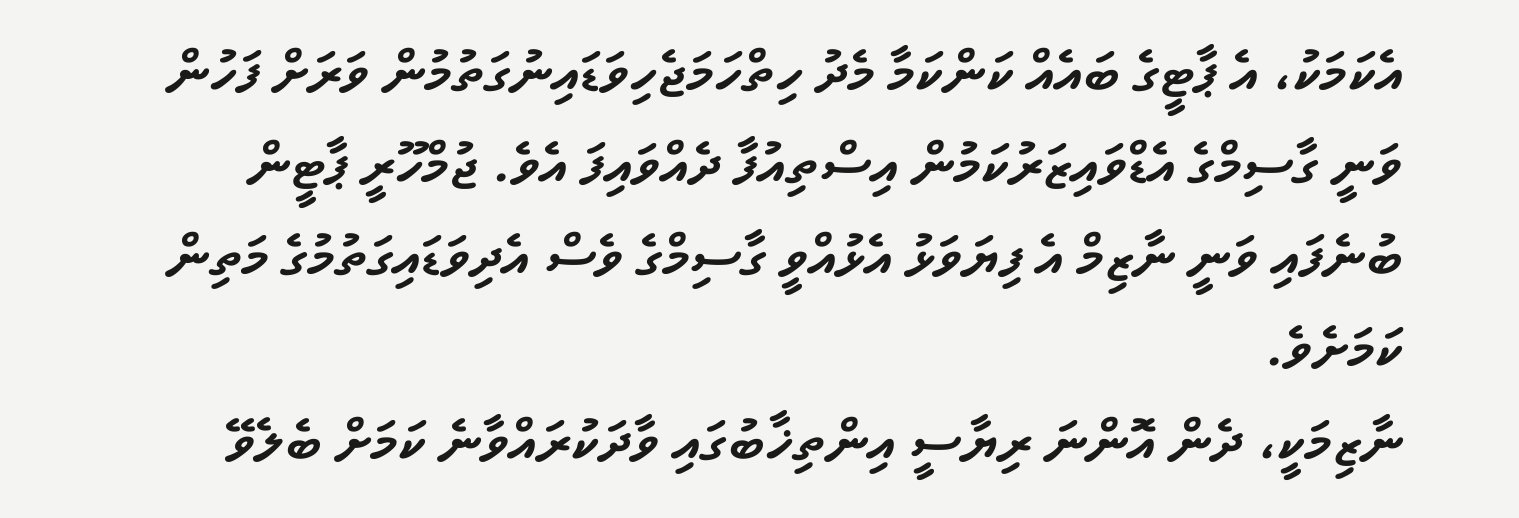އެކަމަކު، އެ ޕާޓީގެ ބައެއް ކަންކަމާ މެދު ހިތްހަމަޖެހިވަޑައިނުގަތުމުން ވަރަށް ފަހުން ވަނީ ގާސިމްގެ އެޑްވައިޒަރުކަމުން އިސްތިއުފާ ދެއްވައިފަ އެވެ. ޖުމްހޫރީ ޕާޓީން ބުނެފައި ވަނީ ނާޒިމް އެ ފިޔަވަޅު އެޅުއްވީ ގާސިމްގެ ވެސް އެދިވަޑައިގަތުމުގެ މަތިން ކަމަށެވެ.
ނާޒިމަކީ، ދެން އޮންނަ ރިޔާސީ އިންތިޚާބުގައި ވާދަކުރައްވާނެ ކަމަށް ބެލެވޭ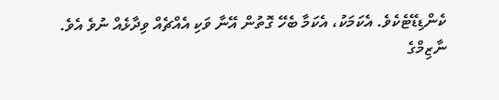ކެންޑިޑޭޓެކެވެ. އެކަމަކު، އެކަމާ ބެހޭ ގޮތުން އޭނާ ވަކި އެއްޗެއް ވިދާޅެއް ނުވެ އެވެ.
ނާޒިމްގެ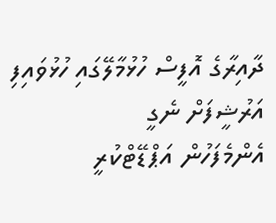ދާއިރާގެ އޮފީސް ހުޅުމާލޭގައި ހުޅުވައިފި
އަރުޝީފަށް ނެގީ
އެންމެފަހުން އަޕްޑޭޓްކުރީ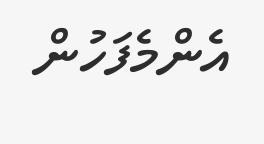އެންމެފަހުން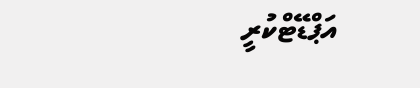އަޕްޑޭޓްކުރީ